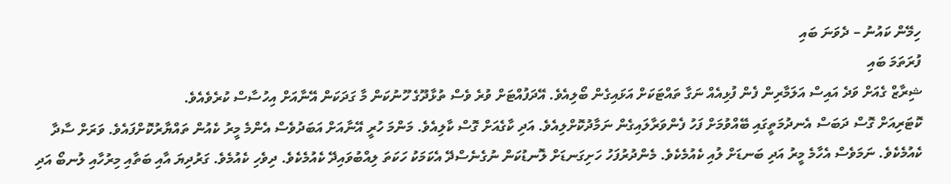ހިމޭން ކައުނު – ދެވަނަ ބައި
ފުރަތަމަ ބައި
ޝިރާޒް ގެއަށް ވަދެ އައިސް އަލަމާރިން ފެން ފުޅިއެއް ނަގާ ތައްޓަކަށް އަޅައިގެން ބޯލިއެވެ. އޭދަފުއްޓަށް ވުރެ ވެސް ތުޅާދޫގެ ހޫނުކަން މާ ގަދަކަން އޭނާއަށް އިހުސާސް ކުރެވެއެވެ.
ކޮޓަރިއަށް ގޮސް ދަބަސް އެނދުމަތީގައި ބޭއްވުމަށް ފަހު ފެންވަރާލައިގެން ނަމާދުކޮށްލިއެވެ. އަދި ކާގެއަށް ގޮސް ކާލިއެވެ. މަންމަ ހުރީ އޭނާއަށް އަބަދުވެސް އެންމެ މީރު ކެއުން ތައްޔާރުކޮށްފައެވެ. ވަރަށް ސާދާ ކެއުމެކެވެ. ނަމަވެސް އެހާމެ މީރު އަދި ބަނޑަށް ލުއި ކެއުމެކެވެ. މެންދުރުފަހު ހަށިގަނޑަށް ލޮނޑުކަން ނުގެނެސްދޭ އެކަމަކު ހަކަތަ ލިއްބުވައިދޭ ކެއުމެކެވެ. ދިވެހި ކެއުމެވެ. ގަރުދިޔަ އާއި ބަތާއި މިރުހާއި ލުނބޯ އަދި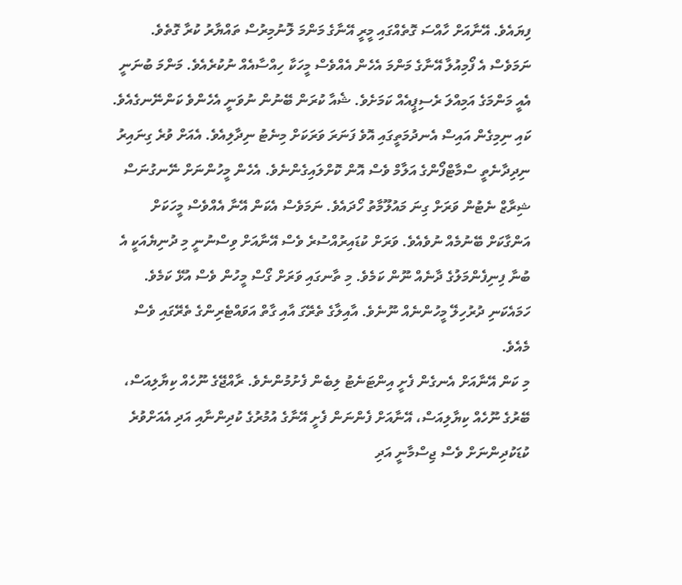ފިޔައެވެ. އޭނާއަށް ހާއްސަ ގޮތެއްގައި މީރީ އޭނާގެ މަންމަ ލޮނުމިރުސް ތައްޔާރު ކުރާ ގޮތެވެ. ނަމަވެސް އެ ފޯމިއުލާ އޭނާގެ މަންމަ އެހެން އެއްވެސް މީހަކާ ހިއްސާއެއް ނުކުރެއެވެ. މަންމަ ބުނަނީ އެއީ މަންމަގެ އަމިއްލަ ރެސިޕީއެއް ކަމަށެވެ. ޝެއާ ކުރަން ބޭނުން ނުވަނީ އެހެންވެ ކަންނޭނގެއެވެ.
ކައި ނިމިގެން އައިސް އެނދުމަތީގައި އޮވެ ފަނަރަ ވަރަކަށް މިނެޓު ނިދާލިއެވެ. އެއަށް ވުރެ ގިނައިރު ނިދިދާނެތީ ސްމާޓްފޯންގެ އަލާމް ވެސް އޮން ކޮށްލައިގެންނެވެ. އެހެން މީހުންނަށް ނޭނގުނަސް ޝިރާޒް ނެޓުން ވަރަށް ގިނަ މައުލޫމާތު ހޯދައެވެ. ނަމަވެސް އެކަން އޭނާ އެއްވެސް މީހަކަށް އަންގާކަށް ބޭނުމެއް ނުވެއެވެ. ވަރަށް ކުޑައިރުއްސުރެ ވެސް އޭނާއަށް ވިސްނުނީ މި ދުނިޔެއަކީ އެ ބުނާ ފިނިފެންމަލުގެ ދާނެއް ނޫން ކަމެވެ. މި ތާނގައި ވަރަށް ގޯސް މީހުން ވެސް އުޅޭ ކަމެވެ. ހަމައެކަނި ދުރުހިލޭ މީހުންނެއް ނޫނެވެ. އާއިލާގެ ތެރޭގަ އާއި ގާތް އަވައްޓެރިންގެ ތެރޭގައި ވެސް މެއެވެ.
މި ކަން އޭނާއަށް އެނގެން ފެށީ އިންޓަނެޓު ލިބެން ފެށުމުންނެވެ. ރާއްޖޭގެ ނޫހެއް ކިޔާލިއަސް، ބޭރުގެ ނޫހެއް ކިޔާލިއަސް، އޭނާއަށް ފެންނަން ފެށީ އޭނާގެ އުމުރުގެ ކުދިންނާއި އަދި އެއަށްވުރެ ކުޑަކުދިންނަށް ވެސް ޖިސްމާނީ އަދި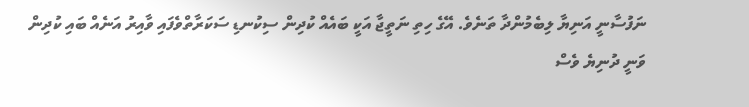ނަފުސާނީ އަނިޔާ ލިބެމުންދާ ތަނެވެ. އޭގެ ހިތި ނަތީޖާ އަކީ ބައެއް ކުދިން ސިކުނޑި ސަކަރާތްވެފައި ވާއިރު އަނެއް ބައި ކުދިން ވަނީ ދުނިޔެ ވެސް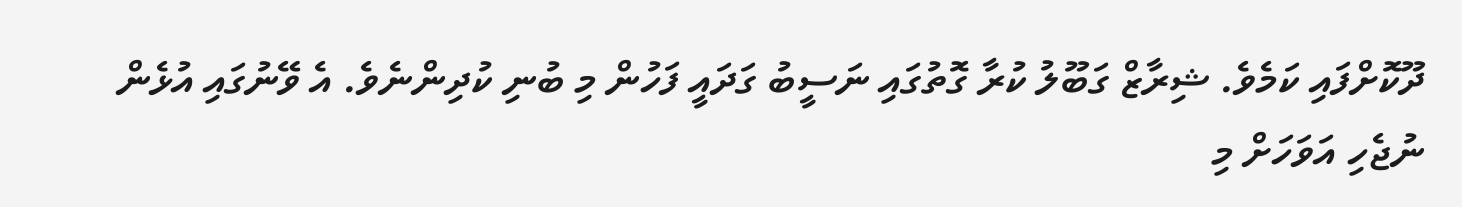ދޫކޮށްފައި ކަމެވެ. ޝިރާޒް ގަބޫލު ކުރާ ގޮތުގައި ނަސީބު ގަދައީ ފަހުން މި ބުނި ކުދިންނެވެ. އެ ވޭނުގައި އުޅެން ނުޖެހި އަވަހަށް މި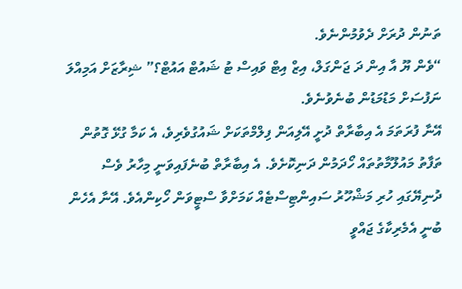ތަނުން ދުރަށް ދެވުމުންނެވެ.
“ވެން ޔޫ އާ އިން ދަ ޖަންގަލް، އިޒް އިޓް ވައިސް ޓު ޝައުޓް އައުޓް؟” ޝިރާޒަށް އަމިއްލަ ނަފުސަށް މަޑުމަޑުން ބުނެވުނެވެ.
އޭނާ ފުރަތަމަ އެ އިބާރާތް ދުށީ އޭލިއަން ފިލްމްތަކަށް ޝައުގުވެރިވެ، އެ ކަމާ ގުޅޭ ގޮތުން ތަފާތު މައުލޫމާތުތައް ހޯދަމުން ދަނިކޮށެވެ. އެ އިބާރާތް ބުނެފައިވަނީ މިހާރު ވެސް ދުނިޔޭގައި ހުރި މަޝްހޫރު ސައިންޓިސްޓެއް ކަމަށްވާ ސްޓީވަން ހޯކިންއެވެ. އޭނާ އެހެން ބުނީ އެމެރިކާގެ ޖައްވީ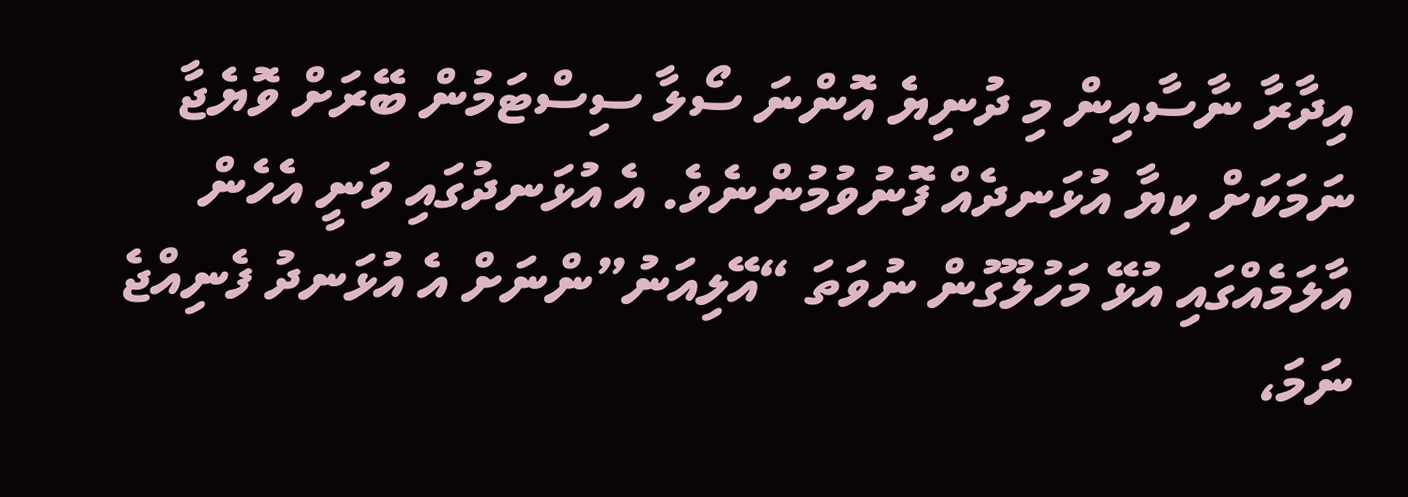އިދާރާ ނާސާއިން މި ދުނިޔެ އޮންނަ ސޯލާ ސިސްޓަމުން ބޭރަށް ވޮޔެޖާ ނަމަކަށް ކިޔާ އުޅަނދެއް ފޮނުވުމުންނެވެ. އެ އުޅަނދުގައި ވަނީ އެހެން އާލަމެއްގައި އުޅޭ މަހުލޫގުން ނުވަތަ “އޭލިއަނު”ންނަށް އެ އުޅަނދު ފެނިއްޖެ ނަމަ،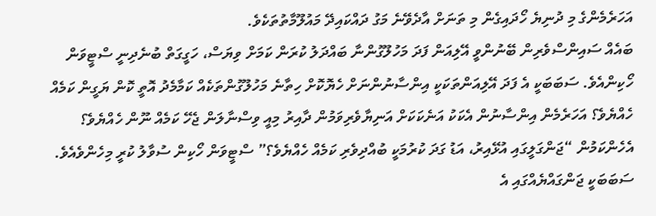އަހަރެމެންގެ މި ދުނިޔެ ހޯދައިގެން މި ތަނަށް އާދެވޭނެ މަގު ދައްކައިދޭ މައުލޫމާތުތަކެވެ.
ބައެއް ސައިންސްވެރިން ބޭނުންވީ އޭލިއަން ފަދަ މަހުލޫގުންނާ ބައްދަލު ކުރަން ކަމަށް ވިޔަސް، ހަގީގަތް ބުނެދިނީ ސްޓީވަން ހޯކިންއެވެ. ސަބަބަކީ އެ ފަދަ އޭލިއަންތަކަކީ އިންސާނުންނަށް ހެޔޮކޮށް ހިތާނެ މަހުލޫގުންތަކެއް ކަމާމެދު އޮތީ ކޮން ޔަގީން ކަމެއް ހެއްޔެވެ؟ އަހަރެމެން އިންސާނުން އެކަކު އަނެކަކަށް އަނިޔާވެރިވަމުން ދާއިރު މިއީ ވިސްނާލަން ޖެހޭ ކަމެއް ނޫން ހެއްޔެވެ؟ އެހެންކަމުން “ޖަންގަލީގައި އުޅޭއިރު، އަޑު ގަދަ ކުރުމަކީ ބުއްދިވެރި ކަމެއް ހެއްޔެވެ؟” ސްޓީވަން ހޯކިން ސުވާލު ކުރީ މިހެންވެއެވެ. ސަބަބަކީ ޖަންގައްޔެއްގައި އެ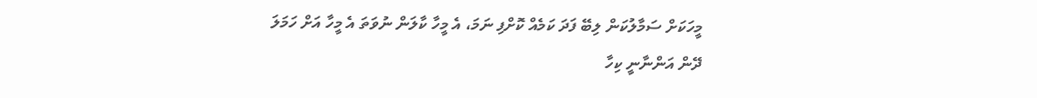މީހަކަށް ސަމާލުކަން ލިބޭ ފަދަ ކަމެއް ކޮށްފި ނަމަ، އެ މީހާ ކާލަން ނުވަތަ އެ މީހާ އަށް ހަމަލަ ދޭން އަންނާނީ ކިހާ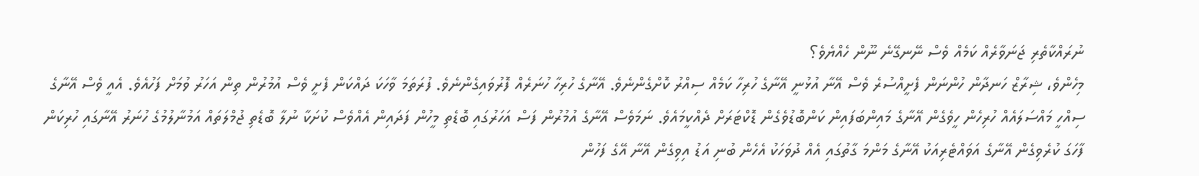ނުރައްކާތެރި ޖަނަވާރެއް ކަމެއް ވެސް ނޭނގޭނެ ނޫން ހެއްޔެވެ؟
މިހެންވެ، ޝިރާޒް ހަނދާން ހުންނަން ފެށީއްސުރެ ވެސް އޭނާ އުޅުނީ އޭނާގެ ހުރިހާ ކަމެއް ސިއްރު ކޮށްގެންނެވެ. އޭނާގެ ހުރިހާ ހުނަރެއް ފޮރުވައިގެންނެވެ. ފުރަތަމަ ވާހަކަ ދައްކަން ފެށީ ވެސް އުމުރުން ތިން އަހަރު ވުމަށް ފަހުއެވެ. އެއީ ވެސް އޭނާގެ ސިއްހީ މައްސަލައެއް ހުރިހެން ހީވެގެން އޭނާގެ މައިންބަފައިން ކަންބޮޑުވެގެން ޑޮކްޓަރަށް ދެއްކީމައެވެ. ނަމަވެސް އޭނާގެ އުމުރުން ފަސް އަހަރުގައި ބޮޑެތި މީހުން ފަދައިން އެއްވެސް ކުށަކާ ނުލާ ބޮޑެތި ޖުމްލަތައް އަމުނާލުމުގެ ހުނަރު އޭނާގައި ހުރިކަން ފާހަގަ ކުރެވިގެން އޭނާގެ އަވައްޓެރިއަކު އޭނާގެ މަންމަ ގާތުގައި އެއް ދުވަހަކު އެހެން ބުނި އަޑު އިވިގެން އޭނާ އޭގެ ފަހުން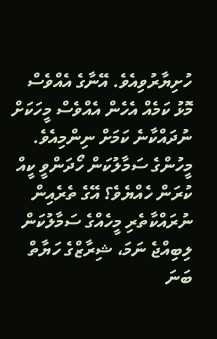ހުށިޔާރުވިއެވެ. އޭނާގެ އެއްވެސް މޮޅު ކަމެއް އެހެން އެއްވެސް މީހަކަށް ނުދައްކާނެ ކަމަށް ނިންމިއެވެ. މީހުންގެ ސަމާލުކަން ހޯދަންވީ ކީއް ކުރަން ހެއްޔެވެ؟ އޭގެ ތެރެއިން ނުރައްކާތެރި މީހެއްގެ ސަމާލުކަން ލިބިއްޖެ ނަމަ، ޝިރާޒްގެ ހަޔާތް ބަނަ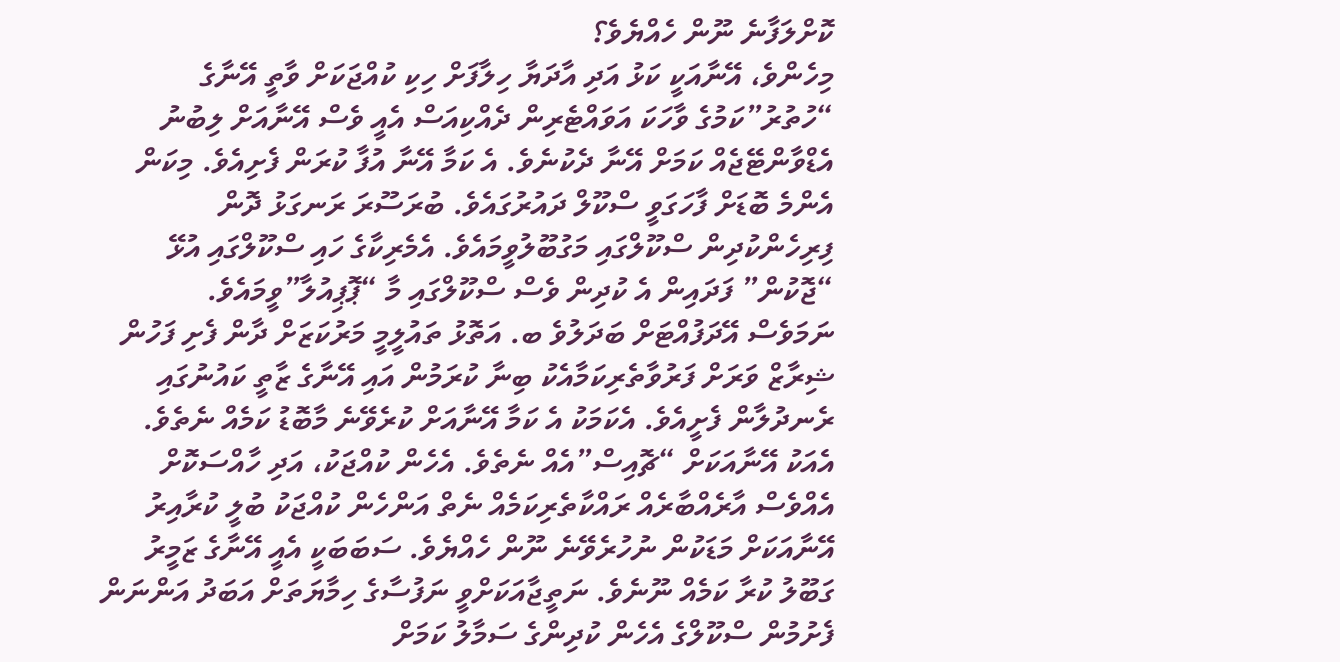ކޮށްލަފާނެ ނޫން ހެއްޔެވެ؟
މިހެންވެ، އޭނާއަކީ ކަޅު އަދި އާދަޔާ ހިލާފަށް ހިކި ކުއްޖަކަށް ވާތީ އޭނާގެ “ހުތުރު”ކަމުގެ ވާހަކަ އަވައްޓެރިން ދެއްކިއަސް އެއީ ވެސް އޭނާއަށް ލިބުނު އެޑްވާންޓޭޖެއް ކަމަށް އޭނާ ދެކުނެވެ. އެ ކަމާ އޭނާ އުފާ ކުރަން ފެށިއެވެ. މިކަން އެންމެ ބޮޑަށް ފާހަގަވީ ސްކޫލް ދައުރުގައެވެ. ބުރަސޫރަ ރަނގަޅު ދޮން ފިރިހެންކުދިން ސްކޫލްގައި މަގުބޫލުވީމައެވެ. އެމެރިކާގެ ހައި ސްކޫލްގައި އުޅޭ “ޖޮކުން” ފަދައިން އެ ކުދިން ވެސް ސްކޫލްގައި މާ “ޕޮޕިއުލާ”ވީމައެވެ.
ނަމަވެސް އޭދަފުއްޓަށް ބަދަލުވެ ބ. އަތޮޅު ތައުލީމީ މަރުކަޒަށް ދާން ފެށި ފަހުން ޝިރާޒް ވަރަށް ފަރުވާތެރިކަމާއެކު ބިނާ ކުރަމުން އައި އޭނާގެ ޒާތީ ކައުނުގައި ރެނދުލާން ފެށީއެވެ. އެކަމަކު އެ ކަމާ އޭނާއަށް ކުރެވޭނެ މާބޮޑު ކަމެއް ނެތެވެ. އެއަކު އޭނާއަކަށް “ޗޮއިސް”އެއް ނެތެވެ. އެހެން ކުއްޖަކު، އަދި ހާއްސަކޮށް އެއްވެސް އާރެއްބާރެއް ރައްކާތެރިކަމެއް ނެތް އަންހެން ކުއްޖަކު ބުލީ ކުރާއިރު އޭނާއަކަށް މަޑަކުން ނުހުރެވޭނެ ނޫން ހެއްޔެވެ. ސަބަބަކީ އެއީ އޭނާގެ ޒަމީރު ގަބޫލު ކުރާ ކަމެއް ނޫނެވެ. ނަތީޖާއަކަށްވީ ނަފުސާގެ ހިމާޔަތަށް އަބަދު އަންނަން ފެށުމުން ސްކޫލްގެ އެހެން ކުދިންގެ ސަމާލު ކަމަށް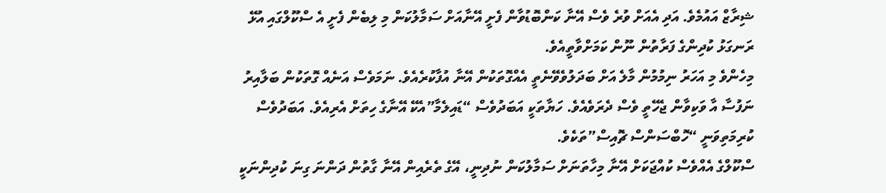ޝިރާޒް އައުމެވެ. އަދި އެއަށް ވުރެ ވެސް އޭނާ ކަންބޮޑުވާން ފެށީ އޭނާއަށް ސަމާލުކަން މި ލިބެން ފެށީ އެ ސްކޫލްގައި އުޅޭ ރަނގަޅު ކުދިންގެ ފަރާތުން ނޫން ކަމަށްވާތީއެވެ.
މިހެންވެ މި އަހަރު ނިމުމުން މާލެ އަށް ބަދަލުވެވޭނެތީ އެއްގޮތަކުން އޭނާ އުފާކުރެއެވެ. ނަމަވެސް އަނެއް ގޮތަކުން ބަލާއިރު ނަފުސާ އާ ވަކިވާން ޖެހޭތީ ވެސް ދެރަވެއެވެ. ހަޔާތަކީ އަބަދުވެސް “ޑައިލެމާ”އެކޭ އޭނާގެ ހިތަށް އެރިއެވެ. އަބަދުވެސް ކުރިމަތިވަނީ “ހޮބްސަންސް ޗޮއިސް”ތަކެވެ.
ސްކޫލްގެ އެއްވެސް ކުއްޖަކަށް އޭނާ މިހާތަނަށް ސަމާލުކަން ނުދިނީ، އޭގެ ތެރެއިން އޭނާ ގާތުން ދަންނަ ގިނަ ކުދިންނަކީ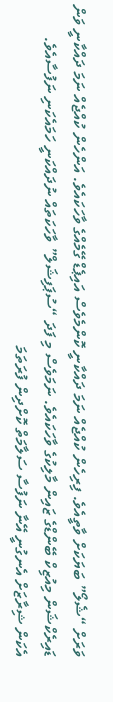ވަރަށް “ޝެލޯ” ބަޔަކަށް ވާތީއެވެ. ފިރިހެން ކުއްޖެއް ނަމަ ދައްކާނީ ކޮންމެވެސް އައިޕެޑް ގޭމެއްގެ ވާހަކައެވެ. އަންހެން ކުއްޖެއް ނަމަ ދައްކާނީ ވަން ޑައިރެކްޝަން މިއުޒިކް ބޭންޑްގެ ޒައިން މާލިކުގެ ވާހަކައެވެ. ނަމަވެސް މި ފަދަ “ސުޕަފިޝަލް” ވާހަކަތައް ނުދައްކަނީ ހަމައެކަނި ނަފުސާއެވެ.
އެކަން ޝިރާޒަށް އެނގުނީ އޭނާ ނަފުސާ ސަލާމަތް ކޮށްދިން ފުރަތަމަ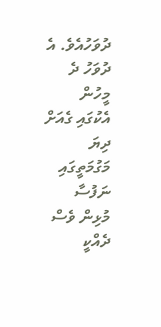ދުވަހުއެވެ. އެ ދުވަހު ދެ މީހުން އެކުގައި ގެއަށް ދިޔަ މަގުމަތީގައި ނަފުސާ މުޅިން ވެސް ދެއްކީ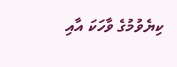ކިޔެވުމުގެ ވާހަކަ އާއި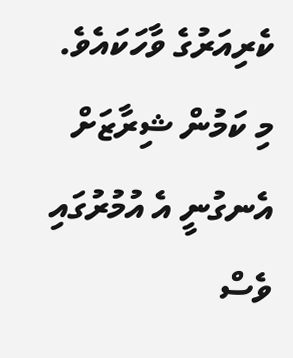ކެރިއަރުގެ ވާހަކައެވެ. މި ކަމުން ޝިރާޒަށް އެނގުނީ އެ އުމުރުގައި ވެސް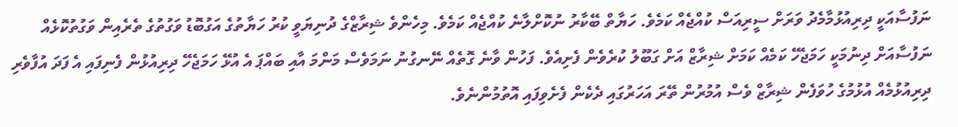ނަފުސާއަކީ ދިރިއުޅުމާމެދު ވަރަށް ސީރިއަސް ކުއްޖެއް ކަމެވެ. ހަޔާތް ބޭކާރު ނުކޮށްލާނެ ކުއްޖެއް ކަމެވެ. މިހެންވެ ޝިރާޒްގެ ދުނިޔަވީ ކުރު ހަޔާތުގެ އަގުބޮޑު ވަގުތުގެ ތެރެއިން ވަގުތުކޮޅެއް ނަފުސާއަށް ދިނުމަކީ ހަމަޖެހޭ ކަމެއް ކަމަށް ޝިރާޒް އަށް ގަބޫލު ކުރެވެން ފެށިއެވެ. ފަހުން ވާނެ ގޮތެއް ނޭނގުނު ނަމަވެސް މަންމަ އާއި ބައްޕަ އެ އުޅޭ ހަމަޖެހޭ ދިރިއުޅުން ފެނިފައި އެ ފަދަ އުފާވެރި ދިރިއުޅުމެއް އުޅުމުގެ ހުވަފެން ޝިރާޒް ވެސް އުމުރުން ތޭރަ އަހަރުގައި ދެކެން ފެށެވިފައި އޮތުމުންނެވެ.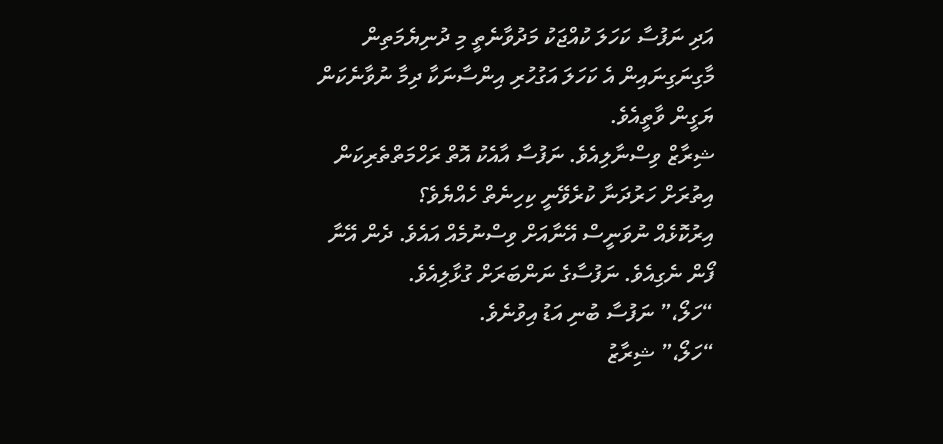އަދި ނަފުސާ ކަހަލަ ކުއްޖަކު މަދުވާނެތީ މި ދުނިޔެމަތިން މާގިނަގިނައިން އެ ކަހަލަ އަގުހުރި އިންސާނަކާ ދިމާ ނުވާނެކަން ޔަގީން ވާތީއެވެ.
ޝިރާޒް ވިސްނާލިއެވެ. ނަފުސާ އާއެކު އޮތް ރަހްމަތްތެރިކަން އިތުރަށް ހަރުދަނާ ކުރެވޭނީ ކިހިނެތް ހެއްޔެވެ؟
އިރުކޮޅެއް ނުވަނީސް އޭނާއަށް ވިސްނުމެއް އައެވެ. ދެން އޭނާ ފޯން ނެގިއެވެ. ނަފުސާގެ ނަންބަރަށް ގުޅާލިއެވެ.
“ހަލޯ،” ނަފުސާ ބުނި އަޑު އިވުނެވެ.
“ހަލޯ،” ޝިރާޒު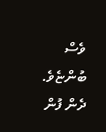ވެސް ބުންޏެވެ. ދެން ފުން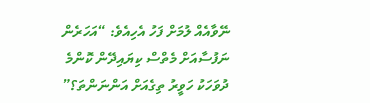ނޭވާއެއް ލުމަށް ފަހު އެހިއެވެ: “އަހަރެން ނަފުސާއަށް މެތްސް ކިޔައިދޭން ކޮންމެ ދުވަހަކު ހަވީރު ތިގެއަށް އަންނަންތަ؟”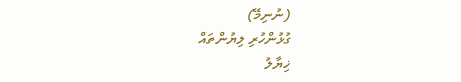(ނުނިމޭ)
ގުޅުންހުރި ލިޔުންތައް
ޚިޔާލު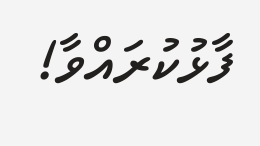ފާޅުކުރައްވާ!